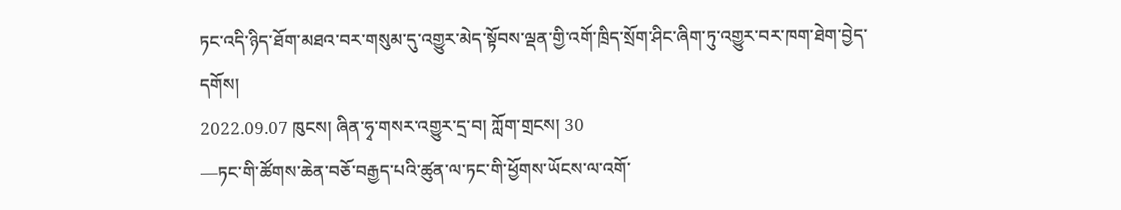ཏང་འདི་ཉིད་ཐོག་མཐའ་བར་གསུམ་དུ་འགྱུར་མེད་སྟོབས་ལྡན་གྱི་འགོ་ཁྲིད་སྲོག་ཤིང་ཞིག་ཏུ་འགྱུར་བར་ཁག་ཐེག་བྱེད་དགོས།
2022.09.07 ཁུངས། ཞིན་ཧྭ་གསར་འགྱུར་དྲ་བ། ཀློག་གྲངས། 30
—ཏང་གི་ཚོགས་ཆེན་བཅོ་བརྒྱད་པའི་ཚུན་ལ་ཏང་གི་ཕྱོགས་ཡོངས་ལ་འགོ་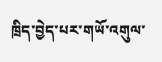ཁྲིད་བྱེད་པར་གཡོ་འགུལ་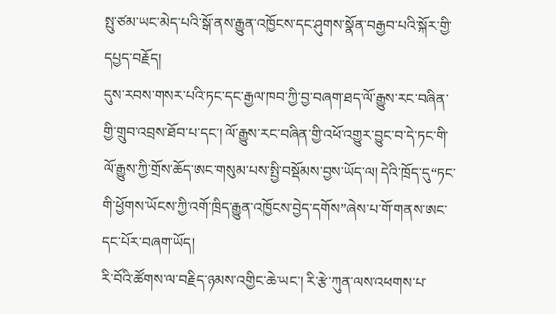སྤུ་ཙམ་ཡང་མེད་པའི་སྒོ་ནས་རྒྱུན་འཁྱོངས་དང་ཤུགས་སྣོན་བརྒྱབ་པའི་སྐོར་གྱི་དཔྱད་བརྗོད།
དུས་རབས་གསར་པའི་ཏང་དང་རྒྱལ་ཁབ་ཀྱི་བྱ་བཞག་ཐད་ལོ་རྒྱུས་རང་བཞིན་གྱི་གྲུབ་འབྲས་ཐོབ་པ་དང་། ལོ་རྒྱུས་རང་བཞིན་གྱི་འཕོ་འགྱུར་བྱུང་བ་དེ་ཏང་གི་ལོ་རྒྱུས་ཀྱི་གྲོས་ཆོད་ཨང་གསུམ་པས་སྤྱི་བསྡོམས་བྱས་ཡོད་ལ། དེའི་ཁྲོད་དུ“ཏང་གི་ཕྱོགས་ཡོངས་ཀྱི་འགོ་ཁྲིད་རྒྱུན་འཁྱོངས་བྱེད་དགོས”ཞེས་པ་གོ་གནས་ཨང་དང་པོར་བཞག་ཡོད།
རི་བོའི་ཚོགས་ལ་བརྗིད་ཉམས་འགྱིང་ཆེ་ཡང་། རི་རྩེ་ཀུན་ལས་འཕགས་པ་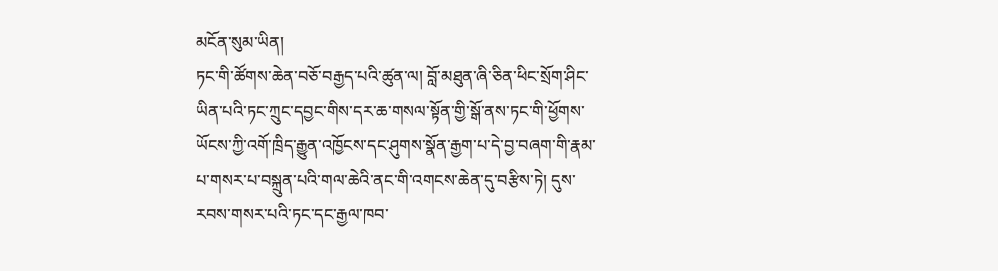མངོན་སུམ་ཡིན།
ཏང་གི་ཚོགས་ཆེན་བཅོ་བརྒྱད་པའི་ཚུན་ལ། བློ་མཐུན་ཞི་ཅིན་ཕིང་སྲོག་ཤིང་ཡིན་པའི་ཏང་ཀྲུང་དབྱང་གིས་དར་ཆ་གསལ་སྟོན་གྱི་སྒོ་ནས་ཏང་གི་ཕྱོགས་ཡོངས་ཀྱི་འགོ་ཁྲིད་རྒྱུན་འཁྱོངས་དང་ཤུགས་སྣོན་རྒྱག་པ་དེ་བྱ་བཞག་གི་རྣམ་པ་གསར་པ་བསྐྲུན་པའི་གལ་ཆེའི་ནང་གི་འགངས་ཆེན་དུ་བརྩིས་ཏེ། དུས་རབས་གསར་པའི་ཏང་དང་རྒྱལ་ཁབ་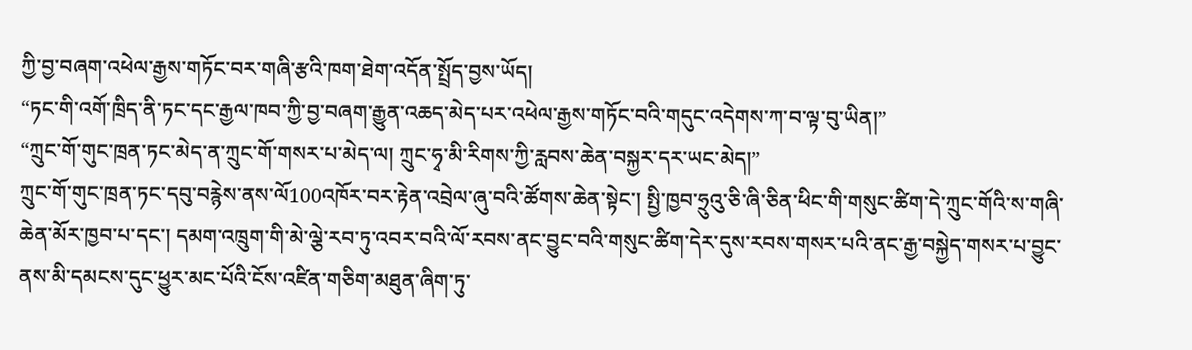ཀྱི་བྱ་བཞག་འཕེལ་རྒྱས་གཏོང་བར་གཞི་རྩའི་ཁག་ཐེག་འདོན་སྤྲོད་བྱས་ཡོད།
“ཏང་གི་འགོ་ཁྲིད་ནི་ཏང་དང་རྒྱལ་ཁབ་ཀྱི་བྱ་བཞག་རྒྱུན་འཆད་མེད་པར་འཕེལ་རྒྱས་གཏོང་བའི་གདུང་འདེགས་ཀ་བ་ལྟ་བུ་ཡིན།”
“ཀྲུང་གོ་གུང་ཁྲན་ཏང་མེད་ན་ཀྲུང་གོ་གསར་པ་མེད་ལ། ཀྲུང་ཧྭ་མི་རིགས་ཀྱི་རླབས་ཆེན་བསྐྱར་དར་ཡང་མེད།”
ཀྲུང་གོ་གུང་ཁྲན་ཏང་དབུ་བརྙེས་ནས་ལོ100འཁོར་བར་རྟེན་འབྲེལ་ཞུ་བའི་ཚོགས་ཆེན་སྟེང་། སྤྱི་ཁྱབ་ཧྲུའུ་ཅི་ཞི་ཅིན་ཕིང་གི་གསུང་ཚིག་དེ་ཀྲུང་གོའི་ས་གཞི་ཆེན་མོར་ཁྱབ་པ་དང་། དམག་འཁྲུག་གི་མེ་ལྕེ་རབ་ཏུ་འབར་བའི་ལོ་རབས་ནང་བྱུང་བའི་གསུང་ཚིག་དེར་དུས་རབས་གསར་པའི་ནང་རྒྱ་བསྐྱེད་གསར་པ་བྱུང་ནས་མི་དམངས་དུང་ཕྱུར་མང་པོའི་ངོས་འཛིན་གཅིག་མཐུན་ཞིག་ཏུ་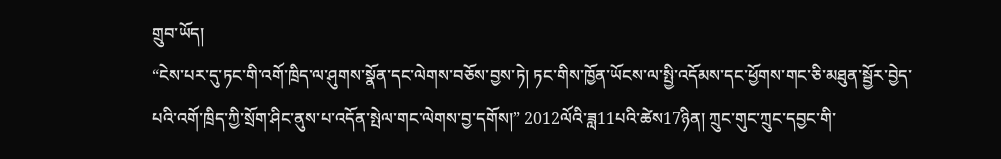གྲུབ་ཡོད།
“ངེས་པར་དུ་ཏང་གི་འགོ་ཁྲིད་ལ་ཤུགས་སྣོན་དང་ལེགས་བཅོས་བྱས་ཏེ། ཏང་གིས་ཁྱོན་ཡོངས་ལ་སྤྱི་འདོམས་དང་ཕྱོགས་གང་ཅི་མཐུན་སྦྱོར་བྱེད་པའི་འགོ་ཁྲིད་ཀྱི་སྲོག་ཤིང་ནུས་པ་འདོན་སྤེལ་གང་ལེགས་བྱ་དགོས།” 2012ལོའི་ཟླ11པའི་ཚེས17ཉིན། ཀྲུང་གུང་ཀྲུང་དབྱང་གི་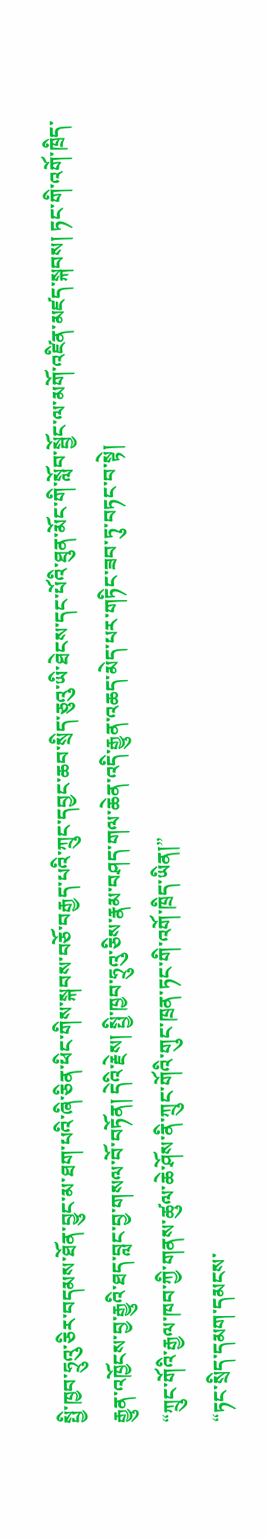སྤྱི་ཁྱབ་ཧྲུའུ་ཅིར་བདམས་ཐོན་བྱུང་མ་ཐག་པའི་ཞི་ཅིན་ཕིང་གིས་སྐབས་བཅོ་བརྒྱད་པའི་ཀྲུང་དབྱང་ཆབ་སྲིད་ཅུའུ་ཡི་ཐེངས་དང་པོའི་ཐུན་མོང་གི་སློབ་སྦྱོང་ལ་མགོ་འཛིན་མཛད་སྐབས། ཏང་གི་འགོ་ཁྲིད་རྒྱུན་འཁྱོངས་བྱ་རྒྱུའི་ཐད་བླང་བྱ་གསལ་བོ་བཏོན། དེའི་རྗེས། སྤྱི་ཁྱབ་ཧྲུའུ་ཅིས་རྣམ་བཤད་གལ་ཆེན་འདི་རྒྱུན་འཆད་མེད་པར་གཏིང་ཟབ་ཏུ་བཏང་བ་སྟེ།
“ཀྲུང་གོའི་རྒྱལ་ཁབ་ཀྱི་གནས་ཚུལ་ཆེ་ཤོས་ནི་ཀྲུང་གོའི་གུང་ཁྲན་ཏང་གི་འགོ་ཁྲིད་ཡིན།”
“ཏང་སྲིད་དམག་དམངས་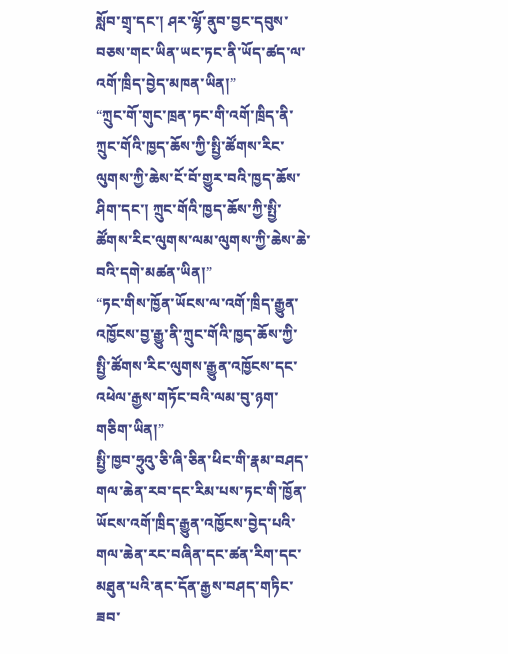སློབ་གྲྭ་དང་། ཤར་ལྷོ་ནུབ་བྱང་དབུས་བཅས་གང་ཡིན་ཡང་ཏང་ནི་ཡོད་ཚད་ལ་འགོ་ཁྲིད་བྱེད་མཁན་ཡིན།”
“ཀྲུང་གོ་གུང་ཁྲན་ཏང་གི་འགོ་ཁྲིད་ནི་ཀྲུང་གོའི་ཁྱད་ཆོས་ཀྱི་སྤྱི་ཚོགས་རིང་ལུགས་ཀྱི་ཆེས་ངོ་བོ་གྱུར་བའི་ཁྱད་ཆོས་ཤིག་དང་། ཀྲུང་གོའི་ཁྱད་ཆོས་ཀྱི་སྤྱི་ཚོགས་རིང་ལུགས་ལམ་ལུགས་ཀྱི་ཆེས་ཆེ་བའི་དགེ་མཚན་ཡིན།”
“ཏང་གིས་ཁྱོན་ཡོངས་ལ་འགོ་ཁྲིད་རྒྱུན་འཁྱོངས་བྱ་རྒྱུ་ནི་ཀྲུང་གོའི་ཁྱད་ཆོས་ཀྱི་སྤྱི་ཚོགས་རིང་ལུགས་རྒྱུན་འཁྱོངས་དང་འཕེལ་རྒྱས་གཏོང་བའི་ལམ་བུ་ཉག་གཅིག་ཡིན།”
སྤྱི་ཁྱབ་ཧྲུའུ་ཅི་ཞི་ཅིན་ཕིང་གི་རྣམ་བཤད་གལ་ཆེན་རབ་དང་རིམ་པས་ཏང་གི་ཁྱོན་ཡོངས་འགོ་ཁྲིད་རྒྱུན་འཁྱོངས་བྱེད་པའི་གལ་ཆེན་རང་བཞིན་དང་ཚན་རིག་དང་མཐུན་པའི་ནང་དོན་རྒྱས་བཤད་གཏིང་ཟབ་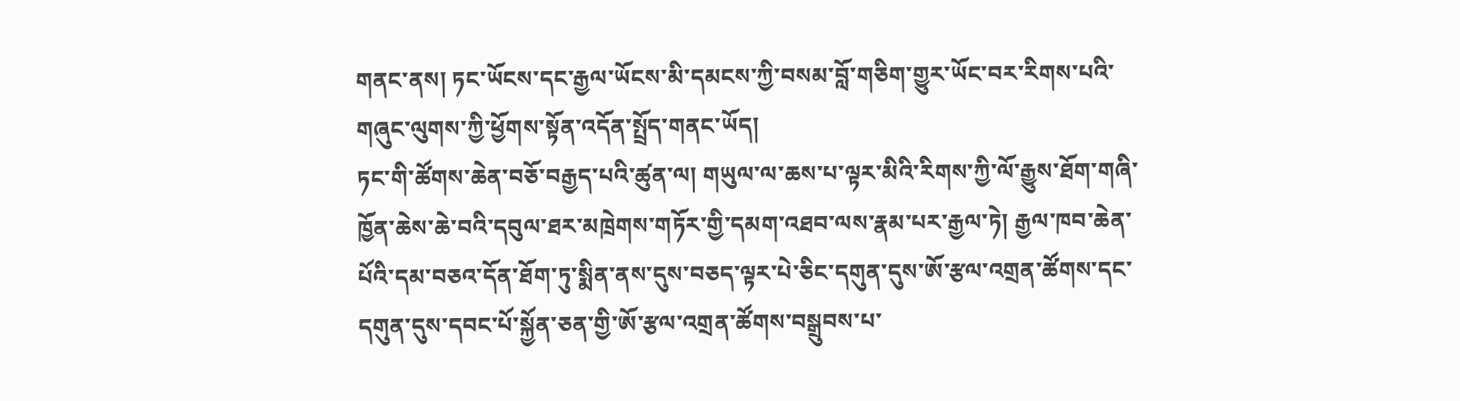གནང་ནས། ཏང་ཡོངས་དང་རྒྱལ་ཡོངས་མི་དམངས་ཀྱི་བསམ་བློ་གཅིག་གྱུར་ཡོང་བར་རིགས་པའི་གཞུང་ལུགས་ཀྱི་ཕྱོགས་སྟོན་འདོན་སྤྲོད་གནང་ཡོད།
ཏང་གི་ཚོགས་ཆེན་བཅོ་བརྒྱད་པའི་ཚུན་ལ། གཡུལ་ལ་ཆས་པ་ལྟར་མིའི་རིགས་ཀྱི་ལོ་རྒྱུས་ཐོག་གཞི་ཁྱོན་ཆེས་ཆེ་བའི་དབུལ་ཐར་མཁྲེགས་གཏོར་གྱི་དམག་འཐབ་ལས་རྣམ་པར་རྒྱལ་ཏེ། རྒྱལ་ཁབ་ཆེན་པོའི་དམ་བཅའ་དོན་ཐོག་ཏུ་སྨིན་ནས་དུས་བཅད་ལྟར་པེ་ཅིང་དགུན་དུས་ཨོ་རྩལ་འགྲན་ཚོགས་དང་དགུན་དུས་དབང་པོ་སྐྱོན་ཅན་གྱི་ཨོ་རྩལ་འགྲན་ཚོགས་བསྒྲུབས་པ་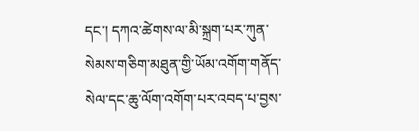དང་། དཀའ་ཚེགས་ལ་མི་སྐྲག་པར་ཀུན་སེམས་གཅིག་མཐུན་གྱི་ཡོམ་འགོག་གནོད་སེལ་དང་ཆུ་ལོག་འགོག་པར་འབད་པ་བྱས་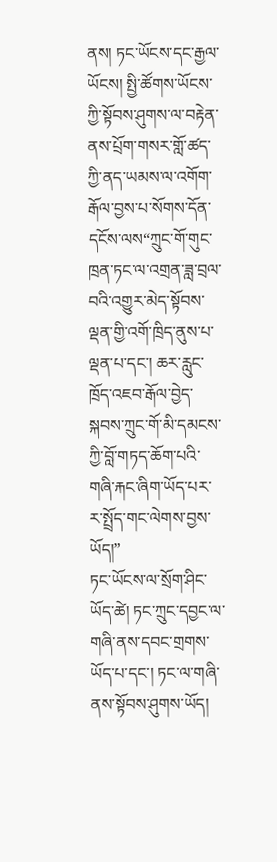ནས། ཏང་ཡོངས་དང་རྒྱལ་ཡོངས། སྤྱི་ཚོགས་ཡོངས་ཀྱི་སྟོབས་ཤུགས་ལ་བརྟེན་ནས་པྲོག་གསར་གློ་ཚད་ཀྱི་ནད་ཡམས་ལ་འགོག་རྒོལ་བྱས་པ་སོགས་དོན་དངོས་ལས“ཀྲུང་གོ་གུང་ཁྲན་ཏང་ལ་འགྲན་ཟླ་བྲལ་བའི་འགྱུར་མེད་སྟོབས་ལྡན་གྱི་འགོ་ཁྲིད་ནུས་པ་ལྡན་པ་དང་། ཆར་རླུང་ཁྲོད་འཇབ་རྒོལ་བྱེད་སྐབས་ཀྲུང་གོ་མི་དམངས་ཀྱི་བློ་གཏད་ཆོག་པའི་གཞི་རྐང་ཞིག་ཡོད་པར་ར་སྤྲོད་གང་ལེགས་བྱས་ཡོད།”
ཏང་ཡོངས་ལ་སྲོག་ཤིང་ཡོད་ཚེ། ཏང་ཀྲུང་དབྱང་ལ་གཞི་ནས་དབང་གྲགས་ཡོད་པ་དང་། ཏང་ལ་གཞི་ནས་སྟོབས་ཤུགས་ཡོད།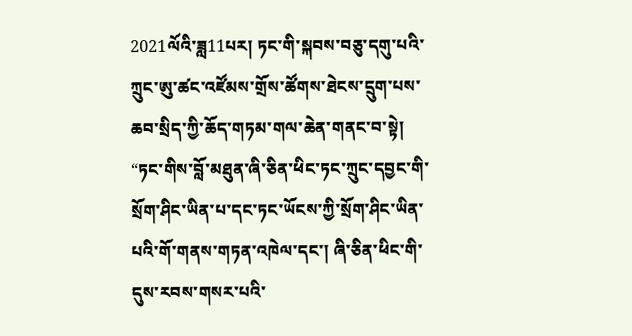2021ལོའི་ཟླ11པར། ཏང་གི་སྐབས་བཅུ་དགུ་པའི་ཀྲུང་ཨུ་ཚང་འཛོམས་གྲོས་ཚོགས་ཐེངས་དྲུག་པས་ཆབ་སྲིད་ཀྱི་ཆོད་གཏམ་གལ་ཆེན་གནང་བ་སྟེ།
“ཏང་གིས་བློ་མཐུན་ཞི་ཅིན་ཕིང་ཏང་ཀྲུང་དབྱང་གི་སྲོག་ཤིང་ཡིན་པ་དང་ཏང་ཡོངས་ཀྱི་སྲོག་ཤིང་ཡིན་པའི་གོ་གནས་གཏན་འཁེལ་དང་། ཞི་ཅིན་ཕིང་གི་དུས་རབས་གསར་པའི་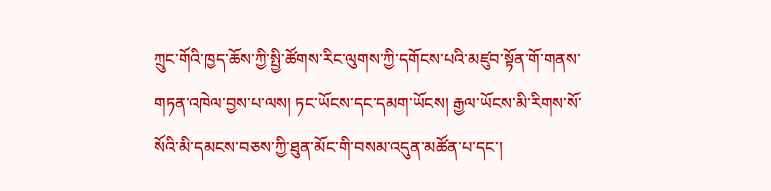ཀྲུང་གོའི་ཁྱད་ཆོས་ཀྱི་སྤྱི་ཚོགས་རིང་ལུགས་ཀྱི་དགོངས་པའི་མཛུབ་སྟོན་གོ་གནས་གཏན་འཁེལ་བྱས་པ་ལས། ཏང་ཡོངས་དང་དམག་ཡོངས། རྒྱལ་ཡོངས་མི་རིགས་སོ་སོའི་མི་དམངས་བཅས་ཀྱི་ཐུན་མོང་གི་བསམ་འདུན་མཚོན་པ་དང་།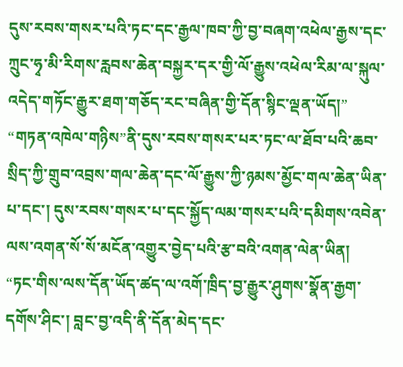དུས་རབས་གསར་པའི་ཏང་དང་རྒྱལ་ཁབ་ཀྱི་བྱ་བཞག་འཕེལ་རྒྱས་དང་ཀྲུང་ཧྭ་མི་རིགས་རླབས་ཆེན་བསྐྱར་དར་གྱི་ལོ་རྒྱུས་འཕེལ་རིམ་ལ་སྐུལ་འདེད་གཏོང་རྒྱུར་ཐག་གཅོད་རང་བཞིན་གྱི་དོན་སྙིང་ལྡན་ཡོད།” “གཏན་འཁེལ་གཉིས”ནི་དུས་རབས་གསར་པར་ཏང་ལ་ཐོབ་པའི་ཆབ་སྲིད་ཀྱི་གྲུབ་འབྲས་གལ་ཆེན་དང་ལོ་རྒྱུས་ཀྱི་ཉམས་མྱོང་གལ་ཆེན་ཡིན་པ་དང་། དུས་རབས་གསར་པ་དང་སྐྱོད་ལམ་གསར་པའི་དམིགས་འབེན་ལས་འགན་སོ་སོ་མངོན་འགྱུར་བྱེད་པའི་རྩ་བའི་འགན་ལེན་ཡིན།
“ཏང་གིས་ལས་དོན་ཡོད་ཚད་ལ་འགོ་ཁྲིད་བྱ་རྒྱུར་ཤུགས་སྣོན་རྒྱག་དགོས་ཤིང་། བླང་བྱ་འདི་ནི་དོན་མེད་དང་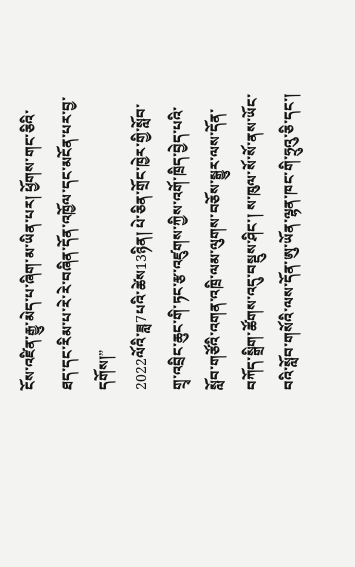ངོས་འཛིན་རྒྱུ་མེད་པ་ཞིག་མ་ཡིན་པར། ཕྱོགས་གང་ཅིའི་ཐད་དང་རིམ་པ་རེ་རེ་བཞིན་དོན་འཁྱོལ་དང་མངོན་པར་བྱ་དགོས།”
2022ལོའི་ཟླ7པའི་ཚེས13ཉིན། པེ་ཅིན་གྲོང་ཁྱེར་གྱི་སློབ་གྲྭ་འབྲིང་ཆུང་གི་ཏང་རྩ་འཛུགས་ཀྱིས་འགོ་ཁྲིད་བྱེད་པའི་སློབ་གཙོའི་འགན་འཁྲི་ལམ་ལུགས་བཅོས་སྒྱུར་ལས་དོན་བཀོད་སྒྲིག་ཚོགས་འདུ་བསྡུས་ཤིང་། ས་ཁུལ་སོ་སོ་ནས་ཡོང་བའི་སློབ་གསོའི་ལས་དོན་ཨུ་ཡོན་ལྷན་ཁང་གི་ཧྲུའུ་ཅི་དང་།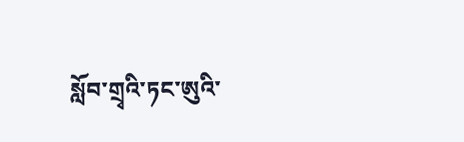སློབ་གྲྭའི་ཏང་ཨུའི་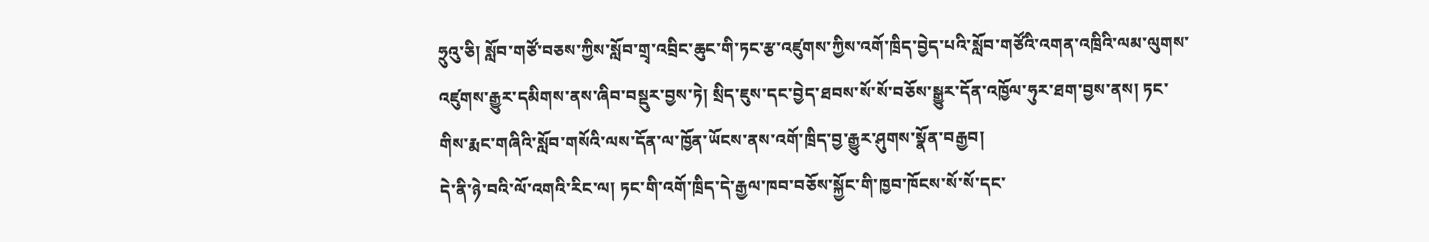ཧྲུའུ་ཅི། སློབ་གཙོ་བཅས་ཀྱིས་སློབ་གྲྭ་འབྲིང་ཆུང་གི་ཏང་རྩ་འཛུགས་ཀྱིས་འགོ་ཁྲིད་བྱེད་པའི་སློབ་གཙོའི་འགན་འཁྲིའི་ལམ་ལུགས་འཛུགས་རྒྱུར་དམིགས་ནས་ཞིབ་བསྡུར་བྱས་ཏེ། སྲིད་ཇུས་དང་བྱེད་ཐབས་སོ་སོ་བཅོས་སྒྱུར་དོན་འཁྱོལ་ཧུར་ཐག་བྱས་ནས། ཏང་གིས་རྨང་གཞིའི་སློབ་གསོའི་ལས་དོན་ལ་ཁྱོན་ཡོངས་ནས་འགོ་ཁྲིད་བྱ་རྒྱུར་ཤུགས་སྣོན་བརྒྱབ།
དེ་ནི་ཉེ་བའི་ལོ་འགའི་རིང་ལ། ཏང་གི་འགོ་ཁྲིད་དེ་རྒྱལ་ཁབ་བཅོས་སྐྱོང་གི་ཁྱབ་ཁོངས་སོ་སོ་དང་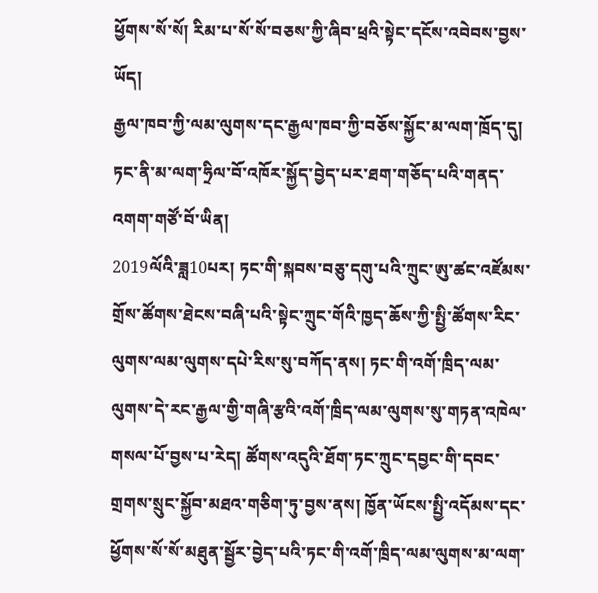ཕྱོགས་སོ་སོ། རིམ་པ་སོ་སོ་བཅས་ཀྱི་ཞིབ་ཕྲའི་སྟེང་དངོས་འབེབས་བྱས་ཡོད།
རྒྱལ་ཁབ་ཀྱི་ལམ་ལུགས་དང་རྒྱལ་ཁབ་ཀྱི་བཅོས་སྐྱོང་མ་ལག་ཁྲོད་དུ། ཏང་ནི་མ་ལག་ཧྲིལ་བོ་འཁོར་སྐྱོད་བྱེད་པར་ཐག་གཅོད་པའི་གནད་འགག་གཙོ་བོ་ཡིན།
2019ལོའི་ཟླ10པར། ཏང་གི་སྐབས་བཅུ་དགུ་པའི་ཀྲུང་ཨུ་ཚང་འཛོམས་གྲོས་ཚོགས་ཐེངས་བཞི་པའི་སྟེང་ཀྲུང་གོའི་ཁྱད་ཆོས་ཀྱི་སྤྱི་ཚོགས་རིང་ལུགས་ལམ་ལུགས་དཔེ་རིས་སུ་བཀོད་ནས། ཏང་གི་འགོ་ཁྲིད་ལམ་ལུགས་དེ་རང་རྒྱལ་གྱི་གཞི་རྩའི་འགོ་ཁྲིད་ལམ་ལུགས་སུ་གཏན་འཁེལ་གསལ་པོ་བྱས་པ་རེད། ཚོགས་འདུའི་ཐོག་ཏང་ཀྲུང་དབྱང་གི་དབང་གྲགས་སྲུང་སྐྱོབ་མཐའ་གཅིག་ཏུ་བྱས་ནས། ཁྱོན་ཡོངས་སྤྱི་འདོམས་དང་ཕྱོགས་སོ་སོ་མཐུན་སྦྱོར་བྱེད་པའི་ཏང་གི་འགོ་ཁྲིད་ལམ་ལུགས་མ་ལག་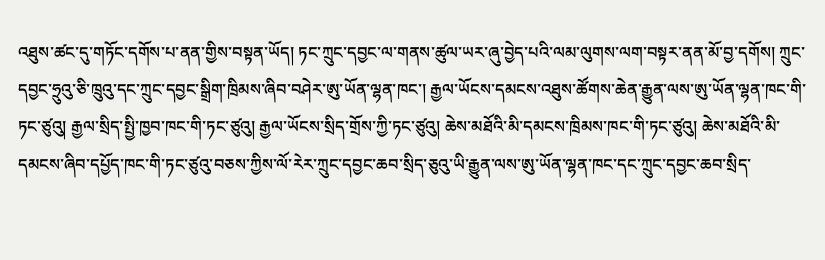འཐུས་ཚང་དུ་གཏོང་དགོས་པ་ནན་གྱིས་བསྟན་ཡོད། ཏང་ཀྲུང་དབྱང་ལ་གནས་ཚུལ་ཡར་ཞུ་བྱེད་པའི་ལམ་ལུགས་ལག་བསྟར་ནན་མོ་བྱ་དགོས། ཀྲུང་དབྱང་ཧྲུའུ་ཅི་ཁྲུའུ་དང་ཀྲུང་དབྱང་སྒྲིག་ཁྲིམས་ཞིབ་བཤེར་ཨུ་ཡོན་ལྷན་ཁང་། རྒྱལ་ཡོངས་དམངས་འཐུས་ཚོགས་ཆེན་རྒྱུན་ལས་ཨུ་ཡོན་ལྷན་ཁང་གི་ཏང་ཙུའུ། རྒྱལ་སྲིད་སྤྱི་ཁྱབ་ཁང་གི་ཏང་ཙུའུ། རྒྱལ་ཡོངས་སྲིད་གྲོས་ཀྱི་ཏང་ཙུའུ། ཆེས་མཐོའི་མི་དམངས་ཁྲིམས་ཁང་གི་ཏང་ཙུའུ། ཆེས་མཐོའི་མི་དམངས་ཞིབ་དཔྱོད་ཁང་གི་ཏང་ཙུའུ་བཅས་ཀྱིས་ལོ་རེར་ཀྲུང་དབྱང་ཆབ་སྲིད་ཅུའུ་ཡི་རྒྱུན་ལས་ཨུ་ཡོན་ལྷན་ཁང་དང་ཀྲུང་དབྱང་ཆབ་སྲིད་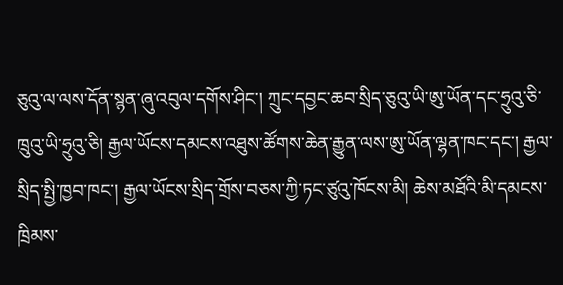ཅུའུ་ལ་ལས་དོན་སྙན་ཞུ་འབུལ་དགོས་ཤིང་། ཀྲུང་དབྱང་ཆབ་སྲིད་ཅུའུ་ཡི་ཨུ་ཡོན་དང་ཧྲུའུ་ཅི་ཁྲུའུ་ཡི་ཧྲུའུ་ཅི། རྒྱལ་ཡོངས་དམངས་འཐུས་ཚོགས་ཆེན་རྒྱུན་ལས་ཨུ་ཡོན་ལྷན་ཁང་དང་། རྒྱལ་སྲིད་སྤྱི་ཁྱབ་ཁང་། རྒྱལ་ཡོངས་སྲིད་གྲོས་བཅས་ཀྱི་ཏང་ཙུའུ་ཁོངས་མི། ཆེས་མཐོའི་མི་དམངས་ཁྲིམས་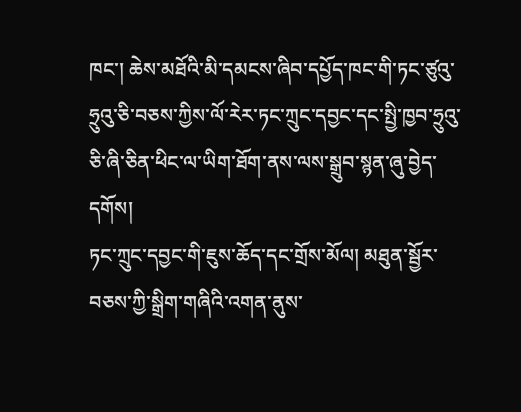ཁང་། ཆེས་མཐོའི་མི་དམངས་ཞིབ་དཔྱོད་ཁང་གི་ཏང་ཙུའུ་ཧྲུའུ་ཅི་བཅས་ཀྱིས་ལོ་རེར་ཏང་ཀྲུང་དབྱང་དང་སྤྱི་ཁྱབ་ཧྲུའུ་ཅི་ཞི་ཅིན་ཕིང་ལ་ཡིག་ཐོག་ནས་ལས་སྒྲུབ་སྙན་ཞུ་བྱེད་དགོས།
ཏང་ཀྲུང་དབྱང་གི་ཇུས་ཆོད་དང་གྲོས་མོལ། མཐུན་སྦྱོར་བཅས་ཀྱི་སྒྲིག་གཞིའི་འགན་ནུས་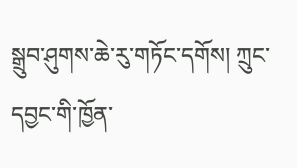སྒྲུབ་ཤུགས་ཆེ་རུ་གཏོང་དགོས། ཀྲུང་དབྱང་གི་ཁྱོན་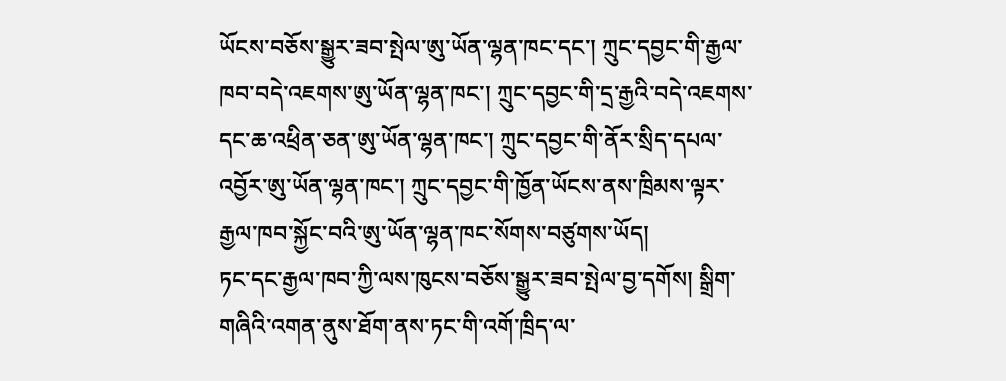ཡོངས་བཅོས་སྒྱུར་ཟབ་སྤེལ་ཨུ་ཡོན་ལྷན་ཁང་དང་། ཀྲུང་དབྱང་གི་རྒྱལ་ཁབ་བདེ་འཇགས་ཨུ་ཡོན་ལྷན་ཁང་། ཀྲུང་དབྱང་གི་དྲ་རྒྱའི་བདེ་འཇགས་དང་ཆ་འཕྲིན་ཅན་ཨུ་ཡོན་ལྷན་ཁང་། ཀྲུང་དབྱང་གི་ནོར་སྲིད་དཔལ་འབྱོར་ཨུ་ཡོན་ལྷན་ཁང་། ཀྲུང་དབྱང་གི་ཁྱོན་ཡོངས་ནས་ཁྲིམས་ལྟར་རྒྱལ་ཁབ་སྐྱོང་བའི་ཨུ་ཡོན་ལྷན་ཁང་སོགས་བཙུགས་ཡོད།
ཏང་དང་རྒྱལ་ཁབ་ཀྱི་ལས་ཁུངས་བཅོས་སྒྱུར་ཟབ་སྤེལ་བྱ་དགོས། སྒྲིག་གཞིའི་འགན་ནུས་ཐོག་ནས་ཏང་གི་འགོ་ཁྲིད་ལ་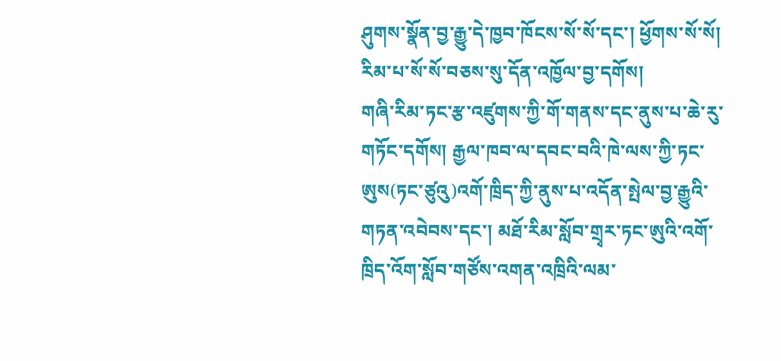ཤུགས་སྣོན་བྱ་རྒྱུ་དེ་ཁྱབ་ཁོངས་སོ་སོ་དང་། ཕྱོགས་སོ་སོ། རིམ་པ་སོ་སོ་བཅས་སུ་དོན་འཁྱོལ་བྱ་དགོས།
གཞི་རིམ་ཏང་རྩ་འཛུགས་ཀྱི་གོ་གནས་དང་ནུས་པ་ཆེ་རུ་གཏོང་དགོས། རྒྱལ་ཁབ་ལ་དབང་བའི་ཁེ་ལས་ཀྱི་ཏང་ཨུས(ཏང་ཙུའུ)འགོ་ཁྲིད་ཀྱི་ནུས་པ་འདོན་སྤེལ་བྱ་རྒྱུའི་གཏན་འབེབས་དང་། མཐོ་རིམ་སློབ་གྲྭར་ཏང་ཨུའི་འགོ་ཁྲིད་འོག་སློབ་གཙོས་འགན་འཁྲིའི་ལམ་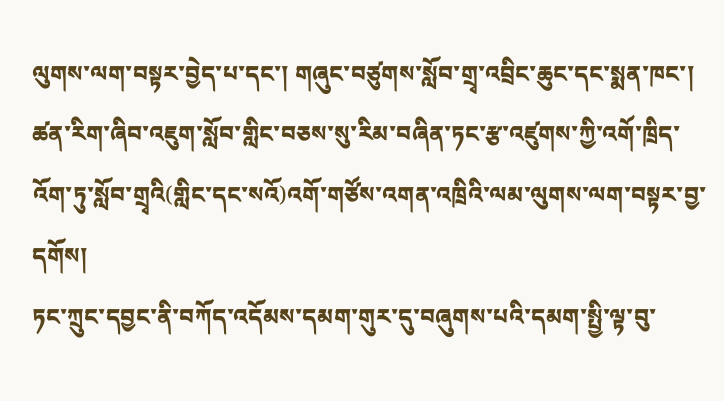ལུགས་ལག་བསྟར་བྱེད་པ་དང་། གཞུང་བཙུགས་སློབ་གྲྭ་འབྲིང་ཆུང་དང་སྨན་ཁང་། ཚན་རིག་ཞིབ་འཇུག་སློབ་གླིང་བཅས་སུ་རིམ་བཞིན་ཏང་རྩ་འཛུགས་ཀྱི་འགོ་ཁྲིད་འོག་ཏུ་སློབ་གྲྭའི(གླིང་དང་སའོ)འགོ་གཙོས་འགན་འཁྲིའི་ལམ་ལུགས་ལག་བསྟར་བྱ་དགོས།
ཏང་ཀྲུང་དབྱང་ནི་བཀོད་འདོམས་དམག་གུར་དུ་བཞུགས་པའི་དམག་སྤྱི་ལྟ་བུ་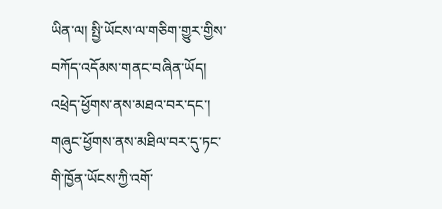ཡིན་ལ། སྤྱི་ཡོངས་ལ་གཅིག་གྱུར་གྱིས་བཀོད་འདོམས་གནང་བཞིན་ཡོད། འཕྲེད་ཕྱོགས་ནས་མཐའ་བར་དང་། གཞུང་ཕྱོགས་ནས་མཐིལ་བར་དུ་ཏང་གི་ཁྱོན་ཡོངས་ཀྱི་འགོ་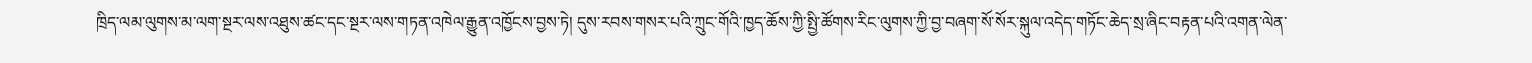ཁྲིད་ལམ་ལུགས་མ་ལག་སྔར་ལས་འཐུས་ཚང་དང་སྔར་ལས་གཏན་འཁེལ་རྒྱུན་འཁྱོངས་བྱས་ཏེ། དུས་རབས་གསར་པའི་ཀྲུང་གོའི་ཁྱད་ཆོས་ཀྱི་སྤྱི་ཚོགས་རིང་ལུགས་ཀྱི་བྱ་བཞག་སོ་སོར་སྐུལ་འདེད་གཏོང་ཆེད་སྲ་ཞིང་བརྟན་པའི་འགན་ལེན་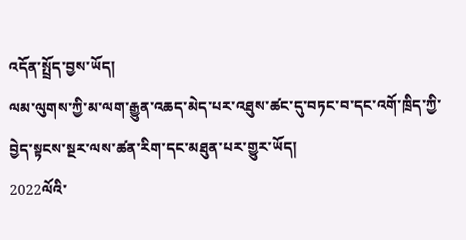འདོན་སྤྲོད་བྱས་ཡོད།
ལམ་ལུགས་ཀྱི་མ་ལག་རྒྱུན་འཆད་མེད་པར་འཐུས་ཚང་དུ་བཏང་བ་དང་འགོ་ཁྲིད་ཀྱི་བྱེད་སྟངས་སྔར་ལས་ཚན་རིག་དང་མཐུན་པར་གྱུར་ཡོད།
2022ལོའི་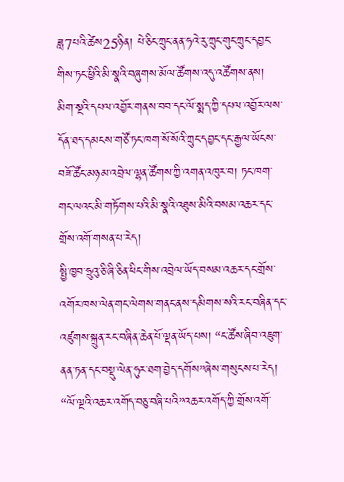ཟླ7པའི་ཚེས25ཉིན། པེ་ཅིང་ཀྲུང་ནན་ཧའེ་རུ་ཀྲུང་གུང་ཀྲུང་དབྱང་གིས་ཏང་ཕྱིའི་མི་སྣའི་བཞུགས་མོལ་ཚོགས་འདུ་འཚོགས་ནས། མིག་སྔའི་དཔལ་འབྱོར་གནས་བབ་དང་ལོ་སྨད་ཀྱི་དཔལ་འབྱོར་ལས་དོན་ཐད་དམངས་གཙོ་ཏང་ཁག་སོ་སོའི་ཀྲུང་དབྱང་དང་རྒྱལ་ཡོངས་བཟོ་ཚོང་མཉམ་འབྲེལ་ལྷན་ཚོགས་ཀྱི་འགན་འཁུར་བ། ཏང་ཁག་གང་ལའང་མི་གཏོགས་པའི་མི་སྣའི་འཐུས་མིའི་བསམ་འཆར་དང་གྲོས་འགོ་གསན་པ་རེད།
སྤྱི་ཁྱབ་ཧྲུའུ་ཅི་ཞི་ཅིན་ཕིང་གིས་འབྲེལ་ཡོད་བསམ་འཆར་དང་གྲོས་འགོར་ཁས་ལེན་གང་ལེགས་གནང་ནས་དམིགས་སའི་རང་བཞིན་དང་འཛུགས་སྐྲུན་རང་བཞིན་ཆེན་པོ་ལྡན་ཡོད་པས། “ང་ཚོས་ཞིབ་འཇུག་ནན་ཏན་དང་བསྡུ་ལེན་ཧུར་ཐག་བྱེད་དགོས”ཞེས་གསུངས་པ་རེད།
“ལོ་ལྔའི་འཆར་འགོད་བཅུ་བཞི་པའི”འཆར་འགོད་ཀྱི་གྲོས་འགོ་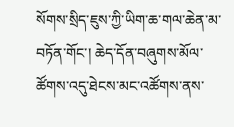སོགས་སྲིད་ཇུས་ཀྱི་ཡིག་ཆ་གལ་ཆེན་མ་བཏོན་གོང་། ཆེད་དོན་བཞུགས་མོལ་ཚོགས་འདུ་ཐེངས་མང་འཚོགས་ནས་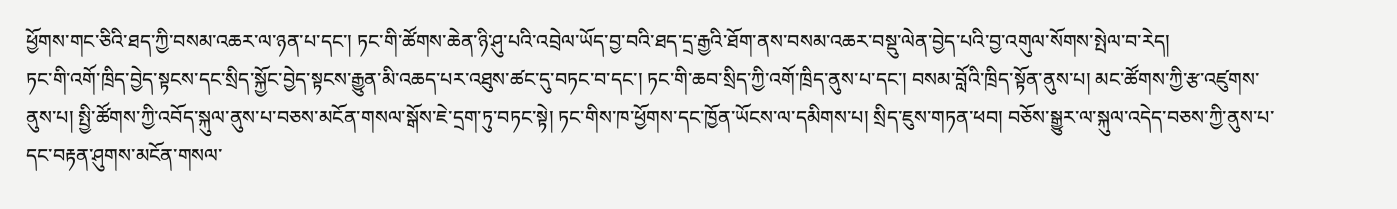ཕྱོགས་གང་ཅིའི་ཐད་ཀྱི་བསམ་འཆར་ལ་ཉན་པ་དང་། ཏང་གི་ཚོགས་ཆེན་ཉི་ཤུ་པའི་འབྲེལ་ཡོད་བྱ་བའི་ཐད་དྲ་རྒྱའི་ཐོག་ནས་བསམ་འཆར་བསྡུ་ལེན་བྱེད་པའི་བྱ་འགུལ་སོགས་སྤེལ་བ་རེད།
ཏང་གི་འགོ་ཁྲིད་བྱེད་སྟངས་དང་སྲིད་སྐྱོང་བྱེད་སྟངས་རྒྱུན་མི་འཆད་པར་འཐུས་ཚང་དུ་བཏང་བ་དང་། ཏང་གི་ཆབ་སྲིད་ཀྱི་འགོ་ཁྲིད་ནུས་པ་དང་། བསམ་བློའི་ཁྲིད་སྟོན་ནུས་པ། མང་ཚོགས་ཀྱི་རྩ་འཛུགས་ནུས་པ། སྤྱི་ཚོགས་ཀྱི་འབོད་སྐུལ་ནུས་པ་བཅས་མངོན་གསལ་སྒོས་ཇེ་དྲག་ཏུ་བཏང་སྟེ། ཏང་གིས་ཁ་ཕྱོགས་དང་ཁྱོན་ཡོངས་ལ་དམིགས་པ། སྲིད་ཇུས་གཏན་ཕབ། བཅོས་སྒྱུར་ལ་སྐུལ་འདེད་བཅས་ཀྱི་ནུས་པ་དང་བརྟན་ཤུགས་མངོན་གསལ་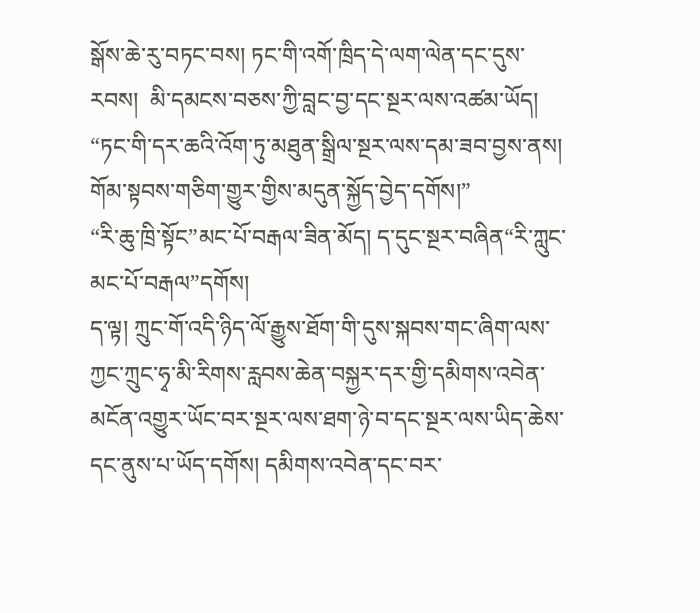སྒོས་ཆེ་རུ་བཏང་བས། ཏང་གི་འགོ་ཁྲིད་དེ་ལག་ལེན་དང་དུས་རབས།  མི་དམངས་བཅས་ཀྱི་བླང་བྱ་དང་སྔར་ལས་འཚམ་ཡོད།
“ཏང་གི་དར་ཆའི་འོག་ཏུ་མཐུན་སྒྲིལ་སྔར་ལས་དམ་ཟབ་བྱས་ནས། གོམ་སྟབས་གཅིག་གྱུར་གྱིས་མདུན་སྐྱོད་བྱེད་དགོས།”
“རི་ཆུ་ཁྲི་སྟོང”མང་པོ་བརྒལ་ཟིན་མོད། ད་དུང་སྔར་བཞིན“རི་ཀླུང་མང་པོ་བརྒལ”དགོས།
ད་ལྟ། ཀྲུང་གོ་འདི་ཉིད་ལོ་རྒྱུས་ཐོག་གི་དུས་སྐབས་གང་ཞིག་ལས་ཀྱང་ཀྲུང་ཧྭ་མི་རིགས་རླབས་ཆེན་བསྐྱར་དར་གྱི་དམིགས་འབེན་མངོན་འགྱུར་ཡོང་བར་སྔར་ལས་ཐག་ཉེ་བ་དང་སྔར་ལས་ཡིད་ཆེས་དང་ནུས་པ་ཡོད་དགོས། དམིགས་འབེན་དང་བར་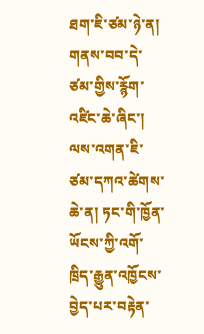ཐག་ཇི་ཙམ་ཉེ་ན། གནས་བབ་དེ་ཙམ་གྱིས་རྙོག་འཛིང་ཆེ་ཞིང་། ལས་འགན་ཇི་ཙམ་དཀའ་ཚེགས་ཆེ་ན། ཏང་གི་ཁྱོན་ཡོངས་ཀྱི་འགོ་ཁྲིད་རྒྱུན་འཁྱོངས་བྱེད་པར་བརྟེན་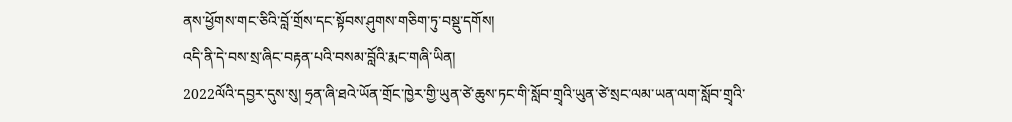ནས་ཕྱོགས་གང་ཅིའི་བློ་གྲོས་དང་སྟོབས་ཤུགས་གཅིག་ཏུ་བསྡུ་དགོས།
འདི་ནི་དེ་བས་སྲ་ཞིང་བརྟན་པའི་བསམ་བློའི་རྨང་གཞི་ཡིན།
2022ལོའི་དབྱར་དུས་སུ། ཧྲན་ཞི་ཐའེ་ཡོན་གྲོང་ཁྱེར་གྱི་ཡུན་ཙེ་ཆུས་ཏང་གི་སློབ་གྲྭའི་ཡུན་ཙེ་སྲང་ལམ་ཡན་ལག་སློབ་གྲྭའི་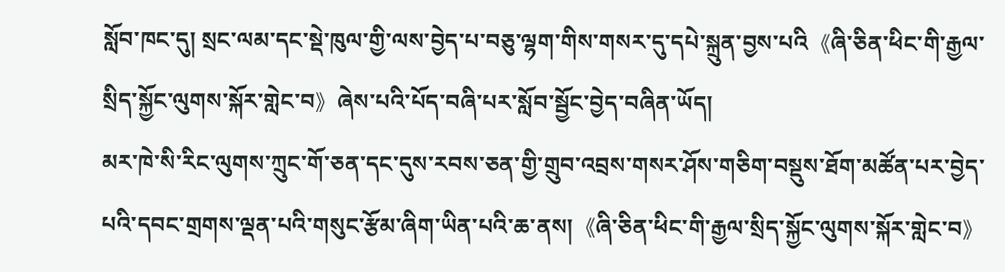སློབ་ཁང་དུ། སྲང་ལམ་དང་སྡེ་ཁུལ་གྱི་ལས་བྱེད་པ་བཅུ་ལྷག་གིས་གསར་དུ་དཔེ་སྐྲུན་བྱས་པའི《ཞི་ཅིན་ཕིང་གི་རྒྱལ་སྲིད་སྐྱོང་ལུགས་སྐོར་གླེང་བ》ཞེས་པའི་པོད་བཞི་པར་སློབ་སྦྱོང་བྱེད་བཞིན་ཡོད།
མར་ཁེ་སི་རིང་ལུགས་ཀྲུང་གོ་ཅན་དང་དུས་རབས་ཅན་གྱི་གྲུབ་འབྲས་གསར་ཤོས་གཅིག་བསྡུས་ཐོག་མཚོན་པར་བྱེད་པའི་དབང་གྲགས་ལྡན་པའི་གསུང་རྩོམ་ཞིག་ཡིན་པའི་ཆ་ནས།《ཞི་ཅིན་ཕིང་གི་རྒྱལ་སྲིད་སྐྱོང་ལུགས་སྐོར་གླེང་བ》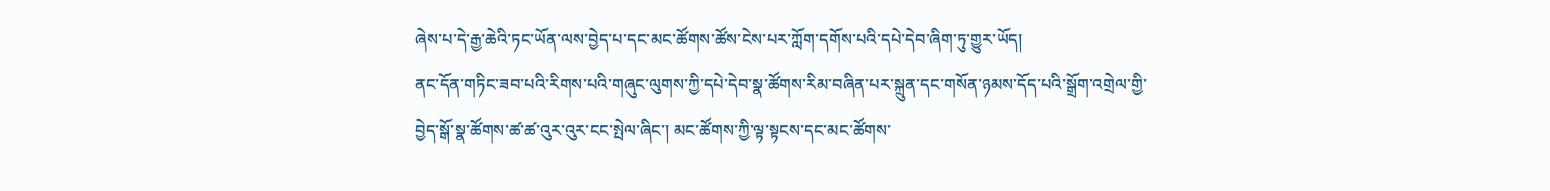ཞེས་པ་དེ་རྒྱ་ཆེའི་ཏང་ཡོན་ལས་བྱེད་པ་དང་མང་ཚོགས་ཚོས་ངེས་པར་ཀློག་དགོས་པའི་དཔེ་དེབ་ཞིག་ཏུ་གྱུར་ཡོད།
ནང་དོན་གཏིང་ཟབ་པའི་རིགས་པའི་གཞུང་ལུགས་ཀྱི་དཔེ་དེབ་སྣ་ཚོགས་རིམ་བཞིན་པར་སྐྲུན་དང་གསོན་ཉམས་དོད་པའི་སྒྲོག་འགྲེལ་གྱི་བྱེད་སྒོ་སྣ་ཚོགས་ཚ་ཚ་འུར་འུར་ངང་སྤེལ་ཞིང་། མང་ཚོགས་ཀྱི་ལྟ་སྟངས་དང་མང་ཚོགས་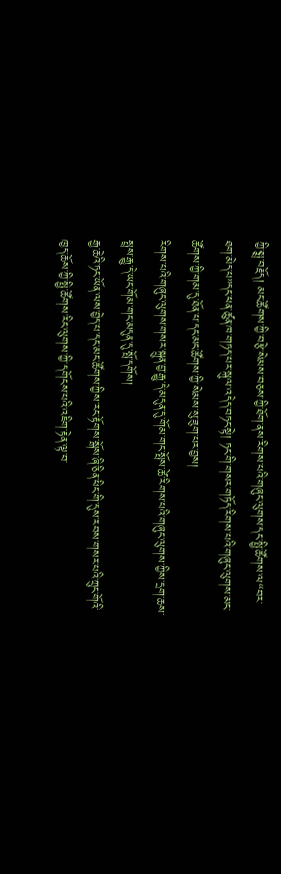ཀྱི་སྨྲ་བརྗོད། མང་ཚོགས་ཀྱི་བརྩེ་སེམས་བཅས་ཀྱི་ཐོག་ནས་རིགས་པའི་གཞུང་ལུགས་དང་སྤྱི་ཚོགས་ལ“བར་ཐག་མེད་པ”དང་ཕན་ཚུན་ཁ་གཏད་པར་སྐུལ་འདེད་བཏང་སྟེ། ཏང་གི་གསར་གཏོད་རིགས་པའི་གཞུང་ལུགས་མང་ཚོགས་ཀྱི་གམ་དུ་ཐོན་པ་དང་མང་ཚོགས་ཀྱི་སེམས་སུ་ཟུག་པར་བྱས།
རིགས་པའི་གཞུང་ལུགས་གསར་སྐྲུན་བྱ་རྒྱུ་དེ་མདུན་དུ་གོམ་གང་སྤོས་ཚེ་རིགས་པའི་གཞུང་ལུགས་ཀྱིས་དྲག་ཆས་སྤྲས་རྒྱུ་དེ་ཡང་གོམ་གང་མདུན་དུ་སྤོ་དགོས།
རྒྱ་ཆེའི་ཏང་ཡོན་ལས་བྱེད་པ་དང་མང་ཚོགས་ཀྱིས་རང་རྟོགས་སྒོས་ཞི་ཅིན་ཕིང་གི་དུས་རབས་གསར་པའི་ཀྲུང་གོའི་ཁྱད་ཆོས་ཀྱི་སྤྱི་ཚོགས་རིང་ལུགས་ཀྱི་དགོངས་པའི་འཇིག་རྟེན་ལྟ་བ་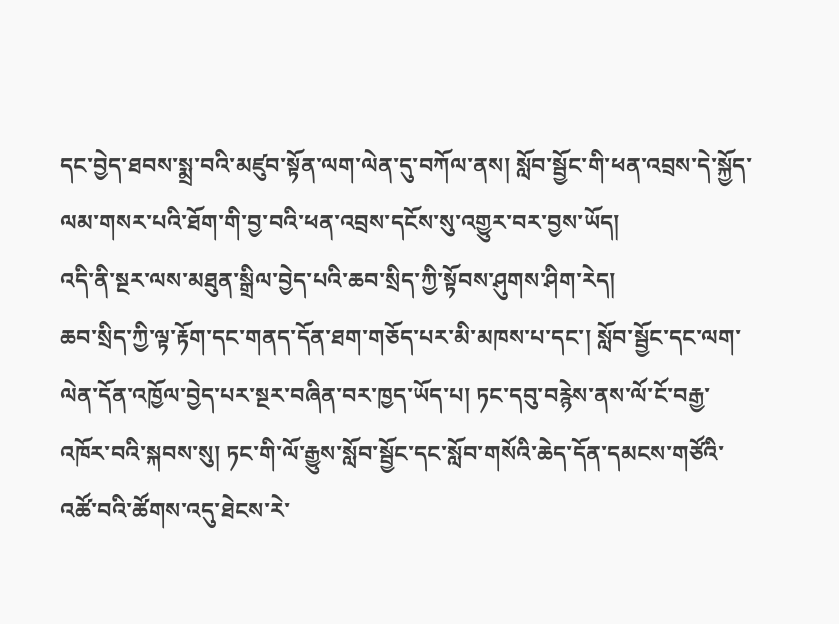དང་བྱེད་ཐབས་སྨྲ་བའི་མཛུབ་སྟོན་ལག་ལེན་དུ་བཀོལ་ནས། སློབ་སྦྱོང་གི་ཕན་འབྲས་དེ་སྐྱོད་ལམ་གསར་པའི་ཐོག་གི་བྱ་བའི་ཕན་འབྲས་དངོས་སུ་འགྱུར་བར་བྱས་ཡོད།
འདི་ནི་སྔར་ལས་མཐུན་སྒྲིལ་བྱེད་པའི་ཆབ་སྲིད་ཀྱི་སྟོབས་ཤུགས་ཤིག་རེད།
ཆབ་སྲིད་ཀྱི་ལྟ་རྟོག་དང་གནད་དོན་ཐག་གཅོད་པར་མི་མཁས་པ་དང་། སློབ་སྦྱོང་དང་ལག་ལེན་དོན་འཁྱོལ་བྱེད་པར་སྔར་བཞིན་བར་ཁྱད་ཡོད་པ། ཏང་དབུ་བརྙེས་ནས་ལོ་ངོ་བརྒྱ་འཁོར་བའི་སྐབས་སུ། ཏང་གི་ལོ་རྒྱུས་སློབ་སྦྱོང་དང་སློབ་གསོའི་ཆེད་དོན་དམངས་གཙོའི་འཚོ་བའི་ཚོགས་འདུ་ཐེངས་རེ་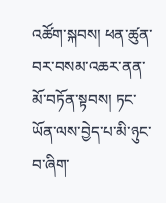འཚོག་སྐབས། ཕན་ཚུན་བར་བསམ་འཆར་ནན་མོ་བཏོན་སྟབས། ཏང་ཡོན་ལས་བྱེད་པ་མི་ཉུང་བ་ཞིག་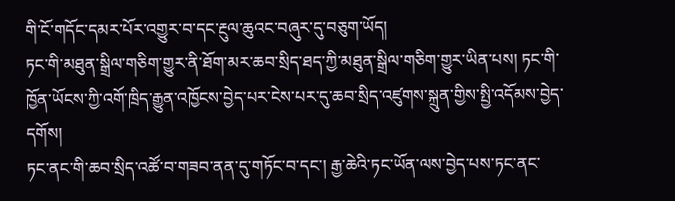གི་ངོ་གདོང་དམར་པོར་འགྱུར་བ་དང་རྔུལ་ཆུའང་བཞུར་དུ་བཅུག་ཡོད།
ཏང་གི་མཐུན་སྒྲིལ་གཅིག་གྱུར་ནི་ཐོག་མར་ཆབ་སྲིད་ཐད་ཀྱི་མཐུན་སྒྲིལ་གཅིག་གྱུར་ཡིན་པས། ཏང་གི་ཁྱོན་ཡོངས་ཀྱི་འགོ་ཁྲིད་རྒྱུན་འཁྱོངས་བྱེད་པར་ངེས་པར་དུ་ཆབ་སྲིད་འཛུགས་སྐྲུན་གྱིས་སྤྱི་འདོམས་བྱེད་དགོས།
ཏང་ནང་གི་ཆབ་སྲིད་འཚོ་བ་གཟབ་ནན་དུ་གཏོང་བ་དང་། རྒྱ་ཆེའི་ཏང་ཡོན་ལས་བྱེད་པས་ཏང་ནང་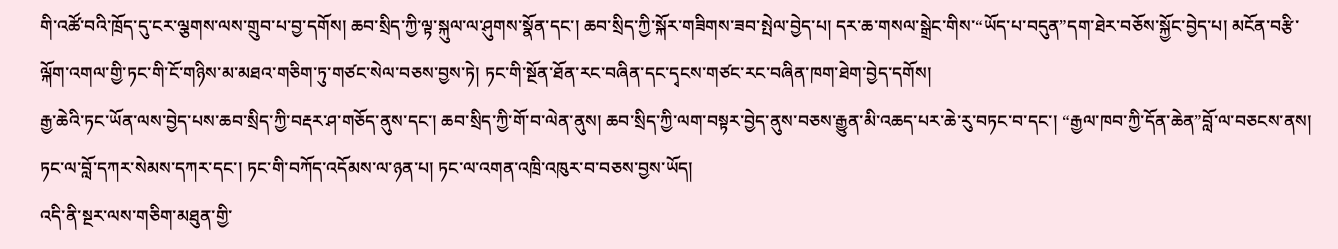གི་འཚོ་བའི་ཁྲོད་དུ་ངར་ལྕགས་ལས་གྲུབ་པ་བྱ་དགོས། ཆབ་སྲིད་ཀྱི་ལྟ་སྐུལ་ལ་ཤུགས་སྣོན་དང་། ཆབ་སྲིད་ཀྱི་སྐོར་གཟིགས་ཟབ་སྤེལ་བྱེད་པ། དར་ཆ་གསལ་སྒྲེང་གིས་“ཡོད་པ་བདུན”དག་ཐེར་བཅོས་སྐྱོང་བྱེད་པ། མངོན་བརྩི་ལྐོག་འགལ་གྱི་ཏང་གི་ངོ་གཉིས་མ་མཐའ་གཅིག་ཏུ་གཙང་སེལ་བཅས་བྱས་ཏེ། ཏང་གི་སྔོན་ཐོན་རང་བཞིན་དང་དྭངས་གཙང་རང་བཞིན་ཁག་ཐེག་བྱེད་དགོས།
རྒྱ་ཆེའི་ཏང་ཡོན་ལས་བྱེད་པས་ཆབ་སྲིད་ཀྱི་བརྡར་ཤ་གཅོད་ནུས་དང་། ཆབ་སྲིད་ཀྱི་གོ་བ་ལེན་ནུས། ཆབ་སྲིད་ཀྱི་ལག་བསྟར་བྱེད་ནུས་བཅས་རྒྱུན་མི་འཆད་པར་ཆེ་རུ་བཏང་བ་དང་། “རྒྱལ་ཁབ་ཀྱི་དོན་ཆེན”བློ་ལ་བཅངས་ནས། ཏང་ལ་བློ་དཀར་སེམས་དཀར་དང་། ཏང་གི་བཀོད་འདོམས་ལ་ཉན་པ། ཏང་ལ་འགན་འཁྲི་འཁུར་བ་བཅས་བྱས་ཡོད།
འདི་ནི་སྔར་ལས་གཅིག་མཐུན་གྱི་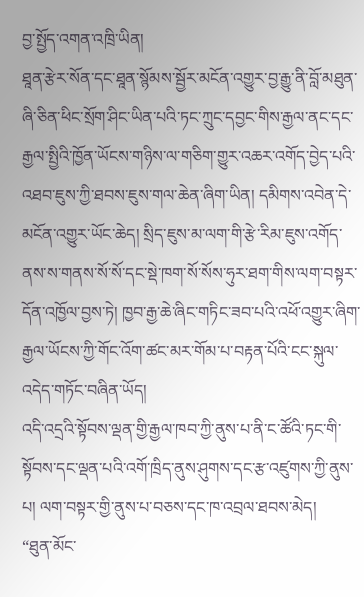བྱ་སྤྱོད་འགན་འཁྲི་ཡིན།
ཐཱན་རྩེར་སོན་དང་ཐཱན་སྙོམས་སྦྱོར་མངོན་འགྱུར་བྱ་རྒྱུ་ནི་བློ་མཐུན་ཞི་ཅིན་ཕིང་སྲོག་ཤིང་ཡིན་པའི་ཏང་ཀྲུང་དབྱང་གིས་རྒྱལ་ནང་དང་རྒྱལ་སྤྱིའི་ཁྱོན་ཡོངས་གཉིས་ལ་གཅིག་གྱུར་འཆར་འགོད་བྱེད་པའི་འཐབ་ཇུས་ཀྱི་ཐབས་ཇུས་གལ་ཆེན་ཞིག་ཡིན། དམིགས་འབེན་དེ་མངོན་འགྱུར་ཡོང་ཆེད། སྲིད་ཇུས་མ་ལག་གི་རྩེ་རིམ་ཇུས་འགོད་ནས་ས་གནས་སོ་སོ་དང་སྡེ་ཁག་སོ་སོས་ཧུར་ཐག་གིས་ལག་བསྟར་དོན་འཁྱོལ་བྱས་ཏེ། ཁྱབ་རྒྱ་ཆེ་ཞིང་གཏིང་ཟབ་པའི་འཕོ་འགྱུར་ཞིག་རྒྱལ་ཡོངས་ཀྱི་གོང་འོག་ཚང་མར་གོམ་པ་བརྟན་པོའི་ངང་སྐུལ་འདེད་གཏོང་བཞིན་ཡོད།
འདི་འདྲའི་སྟོབས་ལྡན་གྱི་རྒྱལ་ཁབ་ཀྱི་ནུས་པ་ནི་ང་ཚོའི་ཏང་གི་སྟོབས་དང་ལྡན་པའི་འགོ་ཁྲིད་ནུས་ཤུགས་དང་རྩ་འཛུགས་ཀྱི་ནུས་པ། ལག་བསྟར་གྱི་ནུས་པ་བཅས་དང་ཁ་འབྲལ་ཐབས་མེད།
“ཐུན་མོང་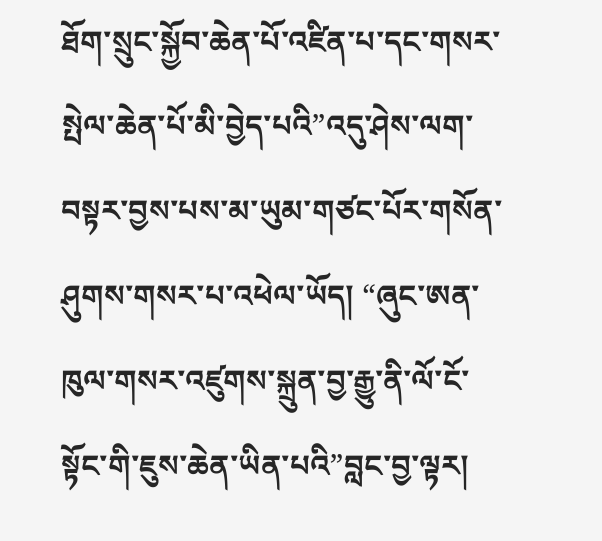ཐོག་སྲུང་སྐྱོབ་ཆེན་པོ་འཛིན་པ་དང་གསར་སྤེལ་ཆེན་པོ་མི་བྱེད་པའི”འདུ་ཤེས་ལག་བསྟར་བྱས་པས་མ་ཡུམ་གཙང་པོར་གསོན་ཤུགས་གསར་པ་འཕེལ་ཡོད། “ཞུང་ཨན་ཁུལ་གསར་འཛུགས་སྐྲུན་བྱ་རྒྱུ་ནི་ལོ་ངོ་སྟོང་གི་ཇུས་ཆེན་ཡིན་པའི”བླང་བྱ་ལྟར།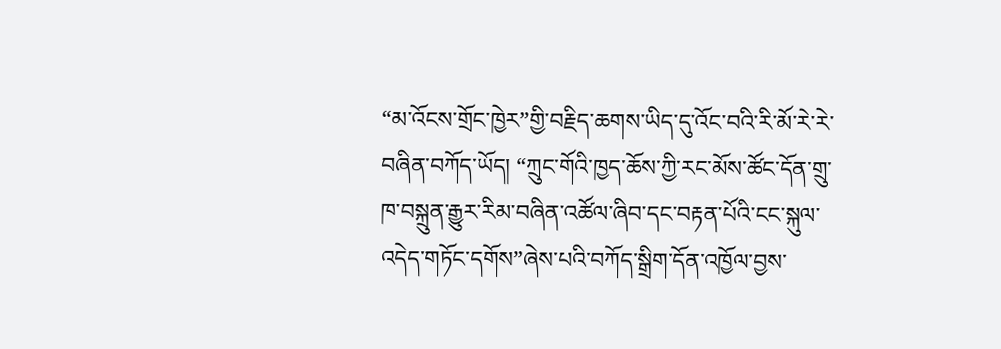“མ་འོངས་གྲོང་ཁྱེར”གྱི་བརྗིད་ཆགས་ཡིད་དུ་འོང་བའི་རི་མོ་རེ་རེ་བཞིན་བཀོད་ཡོད། “ཀྲུང་གོའི་ཁྱད་ཆོས་ཀྱི་རང་མོས་ཚོང་དོན་གྲུ་ཁ་བསྐྲུན་རྒྱུར་རིམ་བཞིན་འཚོལ་ཞིབ་དང་བརྟན་པོའི་ངང་སྐུལ་འདེད་གཏོང་དགོས”ཞེས་པའི་བཀོད་སྒྲིག་དོན་འཁྱོལ་བྱས་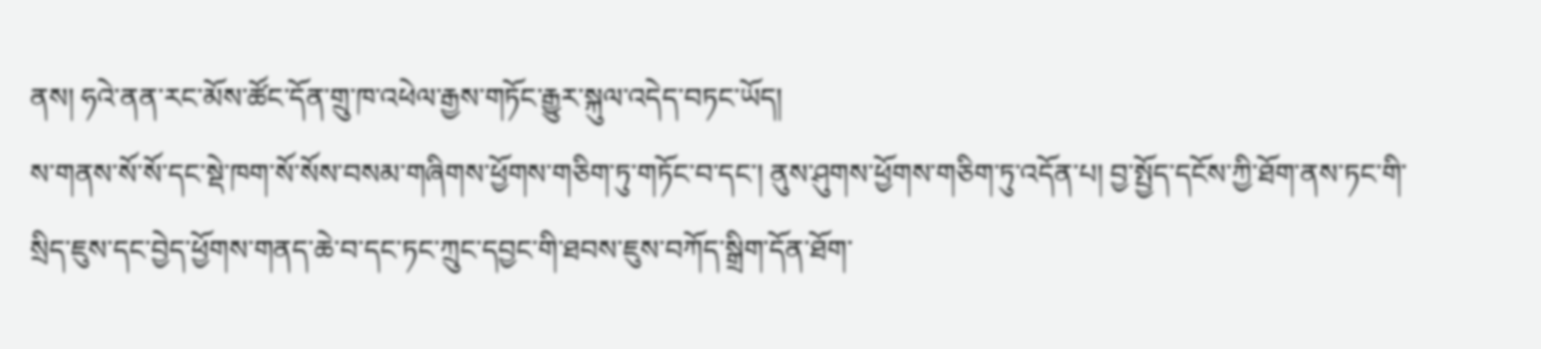ནས། ཧའེ་ནན་རང་མོས་ཚོང་དོན་གྲུ་ཁ་འཕེལ་རྒྱས་གཏོང་རྒྱུར་སྐུལ་འདེད་བཏང་ཡོད།
ས་གནས་སོ་སོ་དང་སྡེ་ཁག་སོ་སོས་བསམ་གཞིགས་ཕྱོགས་གཅིག་ཏུ་གཏོང་བ་དང་། ནུས་ཤུགས་ཕྱོགས་གཅིག་ཏུ་འདོན་པ། བྱ་སྤྱོད་དངོས་ཀྱི་ཐོག་ནས་ཏང་གི་སྲིད་ཇུས་དང་བྱེད་ཕྱོགས་གནད་ཆེ་བ་དང་ཏང་ཀྲུང་དབྱང་གི་ཐབས་ཇུས་བཀོད་སྒྲིག་དོན་ཐོག་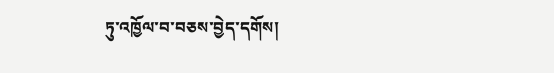ཏུ་འཁྱོལ་བ་བཅས་བྱེད་དགོས།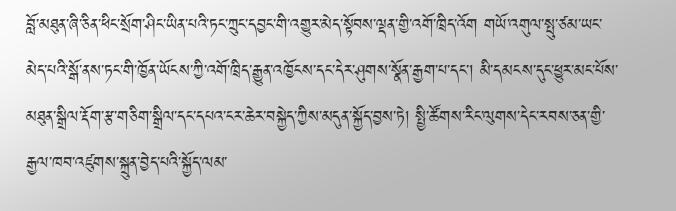བློ་མཐུན་ཞི་ཅིན་ཕིང་སྲོག་ཤིང་ཡིན་པའི་ཏང་ཀྲུང་དབྱང་གི་འགྱུར་མེད་སྟོབས་ལྡན་གྱི་འགོ་ཁྲིད་འོག གཡོ་འགུལ་སྤུ་ཙམ་ཡང་མེད་པའི་སྒོ་ནས་ཏང་གི་ཁྱོན་ཡོངས་ཀྱི་འགོ་ཁྲིད་རྒྱུན་འཁྱོངས་དང་དེར་ཤུགས་སྣོན་རྒྱག་པ་དང་། མི་དམངས་དུང་ཕྱུར་མང་པོས་མཐུན་སྒྲིལ་རྡོག་རྩ་གཅིག་སྒྲིལ་དང་དཔའ་ངར་ཆེར་བསྐྱེད་ཀྱིས་མདུན་སྐྱོད་བྱས་ཏེ། སྤྱི་ཚོགས་རིང་ལུགས་དེང་རབས་ཅན་གྱི་རྒྱལ་ཁབ་འཛུགས་སྐྲུན་བྱེད་པའི་སྐྱོད་ལམ་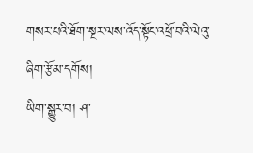གསར་པའི་ཐོག་སྔར་ལས་འོད་སྟོང་འཕྲོ་བའི་ལེའུ་ཞིག་རྩོམ་དགོས།
ཡིག་སྒྱུར་བ། ཤ་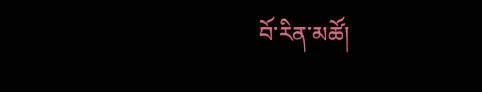བོ་རིན་མཚོ།